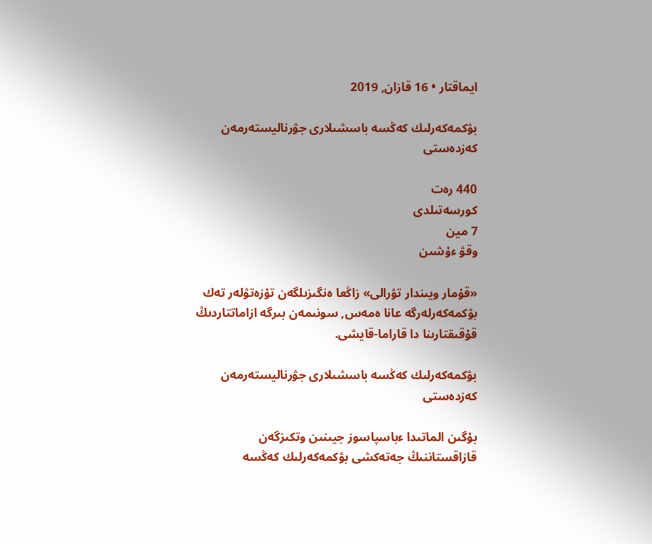ايماقتار • 16 قازان, 2019

بۋكمەكەرلىك كەڭسە باسشىلارى جۋرناليستەرمەن كەزدەستى

440 رەت
كورسەتىلدى
7 مين
وقۋ ءۇشىن

«قۇمار ويىندار تۋرالى» زاڭعا ەنگىزىلگەن تۇزەتۋلەر تەك بۋكمەكەرلەرگە عانا ەمەس, سونىمەن بىرگە ازاماتتاردىڭ قۇقىقتارىنا دا قاراما-قايشى.

بۋكمەكەرلىك كەڭسە باسشىلارى جۋرناليستەرمەن كەزدەستى

بۇگىن الماتىدا ءباسپاسوز جيىنىن وتكىزگەن قازاقستاننىڭ جەتەكشى بۋكمەكەرلىك كەڭسە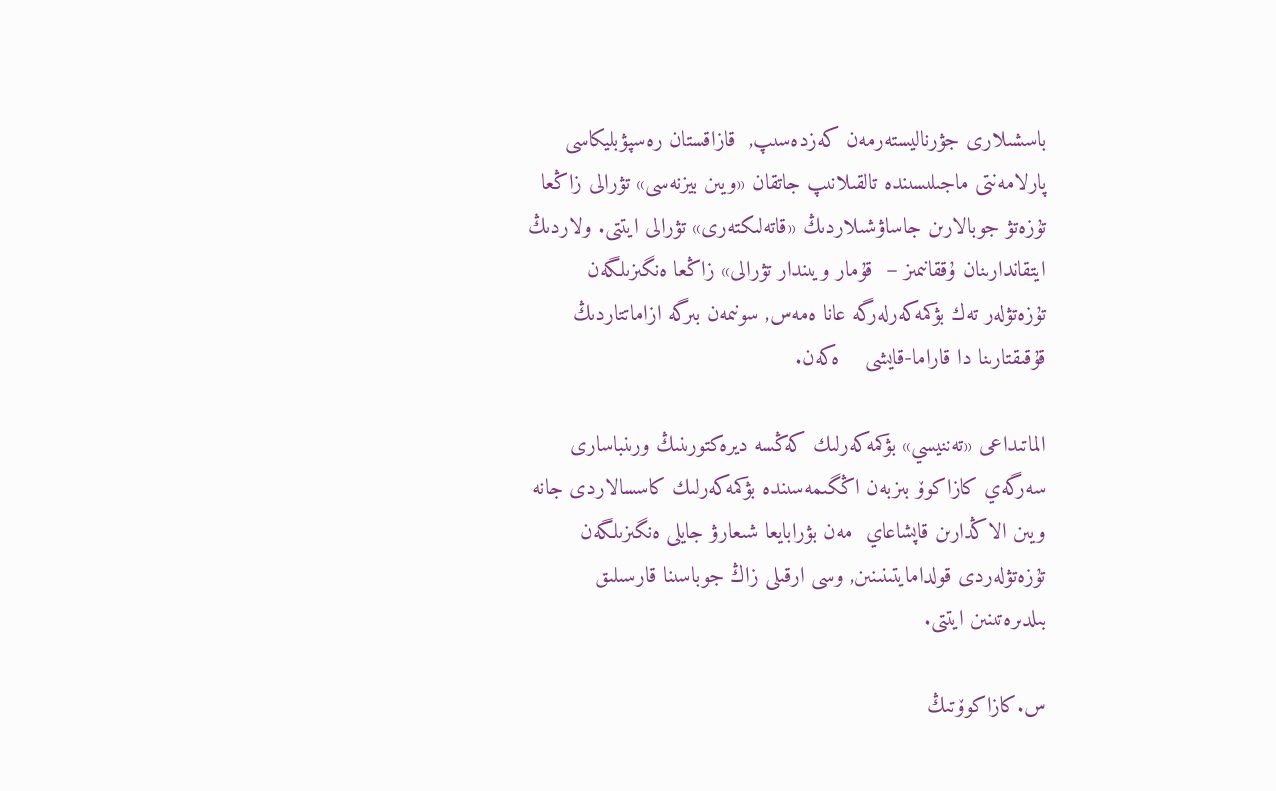باسشىلارى جۋرناليستەرمەن كەزدەسىپ,  قازاقستان رەسپۋبليكاسى پارلامەنتى ماجىلىسىندە تالقىلانىپ جاتقان «ويىن بيزنەسى» تۋرالى زاڭعا تۇزەتۋ جوبالارىن جاساۋشىلاردىڭ «قاتەلىكتەرى» تۋرالى ايتتى. ولاردىڭ ايتقاندارىنان ۇققانىمىز –  قۇمار ويىندار تۋرالى» زاڭعا ەنگىزىلگەن تۇزەتۋلەر تەك بۋكمەكەرلەرگە عانا ەمەس, سونىمەن بىرگە ازاماتتاردىڭ قۇقىقتارىنا دا قاراما-قايشى    ەكەن.

الماتىداعى «تەننيسي» بۋكمەكەرلىك كەڭسە ديرەكتورىنىڭ ورىنباسارى سەرگەي كازاكوۆ بىزبەن اڭگىمەسىندە بۋكمەكەرلىك كاسسالاردى جانە ويىن الاڭدارىن قاپشاعاي  مەن بۋرابايعا شىعارۋ جايلى ەنگىزىلگەن تۇزەتۋلەردى قولدامايتىنىنىن, وسى ارقىلى زاڭ جوباسىنا قارسىلىق بىلدىرەتىنىن ايتتى.

س.كازاكوۆتىڭ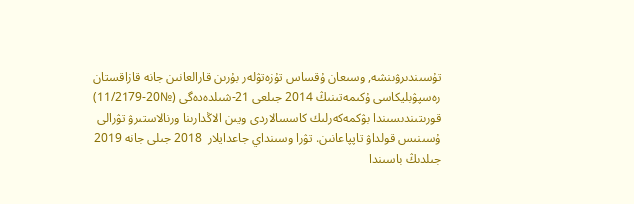تۇسىندىرۋىنشە, وسىعان ۇقساس تۇزەتۋلەر بۇرىن قارالعانىن جانە قازاقستان رەسپۋبليكاسى ۇكىمەتىنىڭ 2014 جىلعى 21-شىلدەدەگى (№20-11/2179) قورىتىندىسىندا بۋكمەكەرلىك كاسسالاردى ويىن الاڭدارىنا ورنالاستىرۋ تۋرالى ۇسىنىس قولداۋ تاپپاعانىن. تۋرا وسىنداي جاعدايلار  2018 جىلى جانە 2019 جىلدىڭ باسىندا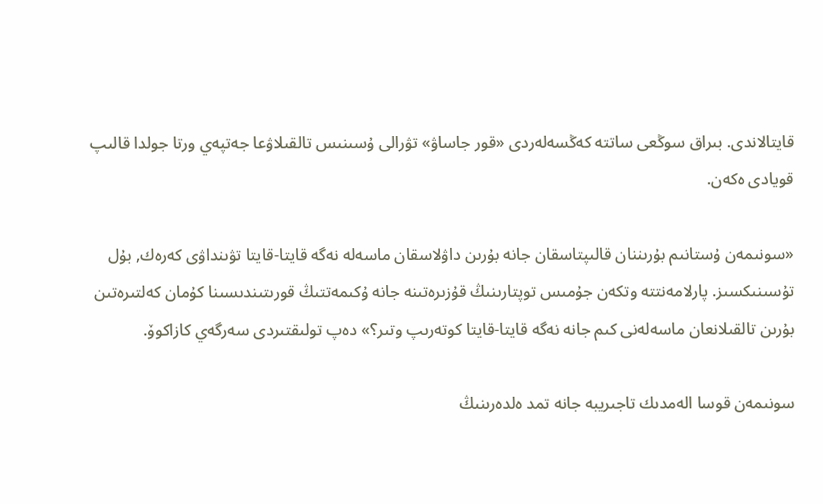قايتالاندى. بىراق سوڭعى ساتتە كەڭسەلەردى «قور جاساۋ» تۋرالى ۇسىنىس تالقىلاۋعا جەتپەي ورتا جولدا قالىپ  قويادى ەكەن.

«سونىمەن ۇستانىم بۇرىننان قالىپتاسقان جانە بۇرىن داۋلاسقان ماسەلە نەگە قايتا-قايتا تۋىنداۋى كەرەك, بۇل تۇسىنىكسىز. پارلامەنتتە وتكەن جۇمىس توپتارىنىڭ قۇزىرەتىنە جانە ۇكىمەتتىڭ قورىتىندىسىنا كۇمان كەلتىرەتىن بۇرىن تالقىلانعان ماسەلەنى كىم جانە نەگە قايتا-قايتا كوتەرىپ وتىر؟» دەپ تولىقتىردى سەرگەي كازاكوۆ.

سونىمەن قوسا الەمدىك تاجىريبە جانە تمد ەلدەرىنىڭ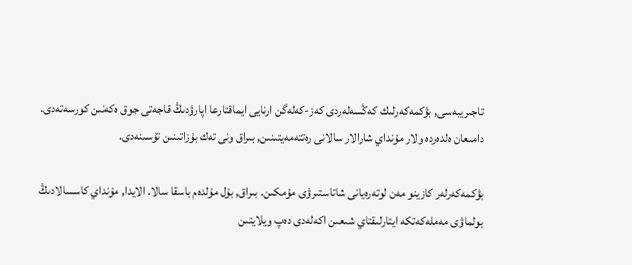تاجىريبەسى, بۋكمەكەرلىك كەڭسەلەردى كەز-كەلەگن ارنايى ايماقتارعا اپارۋدىڭ قاجەتى جوق ەكەنىن كورسەتەدى. دامىعان ەلدەردە ولار مۇنداي شارالار سالانى رەتتەمەيتىنىن, بىراق ونى تەك بۇزاتىنىن تۇسىنەدى.

بۋكمەكەرلەر كازينو مەن لوتەرەيانى شاتاستىرۋى مۇمكىن. بىراق, بۇل مۇلدەم باسقا سالا. الايدا, مۇنداي كاسسالادىڭ بولماۋى مەملەكەتكە ايتارلىقتاي شىعىن اكەلەدى دەپ ويلايتىن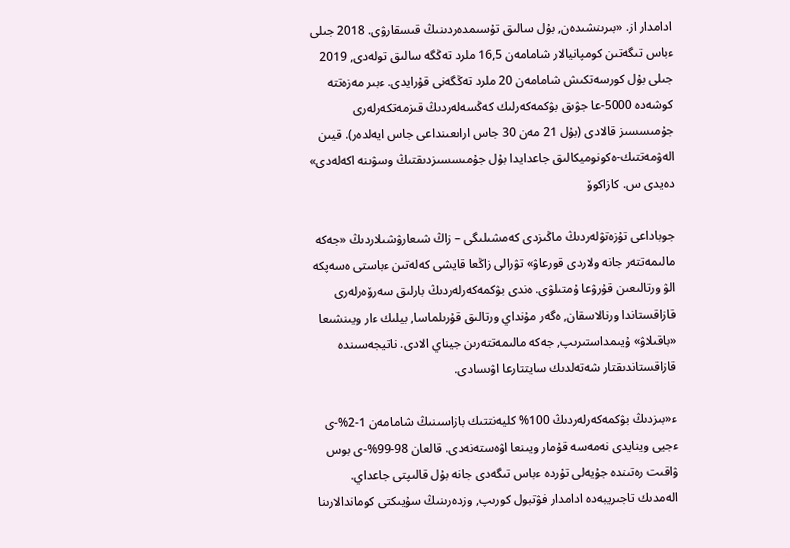ادامدار از. «بىرىنشىدەن, بۇل سالىق تۇسىمدەردىنىڭ قىسقارۋى. 2018 جىلى ءباس تىگەتىن كومپانيالار شامامەن 16,5 ملرد تەڭگە سالىق تولەدى, 2019 جىلى بۇل كورسەتكىش شامامەن 20 ملرد تەڭگەنى قۇرايدى. ءبىر مەزەتتە كوشەدە 5000-عا جۋىق بۋكمەكەرلىك كەڭسەلەردىڭ قىزمەتكەرلەرى جۇمىسسىز قالادى (بۇل 21 مەن 30 جاس اراىعىنداعى جاس ايەلدەر). قيىن الەۋمەتتىك-ەكونوميكالىق جاعدايدا بۇل جۇمىسسىزدىقتىڭ وسۋىنە اكەلەدى» دەيدى س. كازاكوۆ

جوباداعى تۇزەتۋلەردىڭ ماڭىزدى كەمشىلىگى – زاڭ شىعارۋشىلاردىڭ «جەكە مالىمەتتەر جانە ولاردى قورعاۋ» تۋرالى زاڭعا قايشى كەلەتىن ءباستى ەسەپكە الۋ ورتالىعىن قۇرۋعا ۇمتىلۋى. ەندى بۋكمەكەرلەردىڭ بارلىق سەرۆەرلەرى قازاقستاندا ورنالاسقان, ەگەر مۇنداي ورتالىق قۇرىلماسا, بيلىك ءار ويىنشىعا «باقىلاۋ» ۇيىمداستىرىپ, جەكە مالىمەتتەرىن جيناي الادى. ناتيجەسىندە قازاقستاندىقتار شەتەلدىك سايتتارعا اۋىسادى.

ء«بىزدىڭ بۋكمەكەرلەردىڭ 100% كليەنتتىك بازاسىنىڭ شامامەن 1-2%-ى ءجيى وينايدى نەمەسە قۇمار ويىنعا اۋەستەنەدى. قالعان 98-99%-ى بوس ۋاقىت رەتىندە جۇيەلى تۇردە ءباس تىگەدى جانە بۇل قالىپتى جاعداي. الەمدىك تاجىريبەدە ادامدار فۋتبول كورىپ, وزدەرىنىڭ سۇيىكتى كوماندالارىنا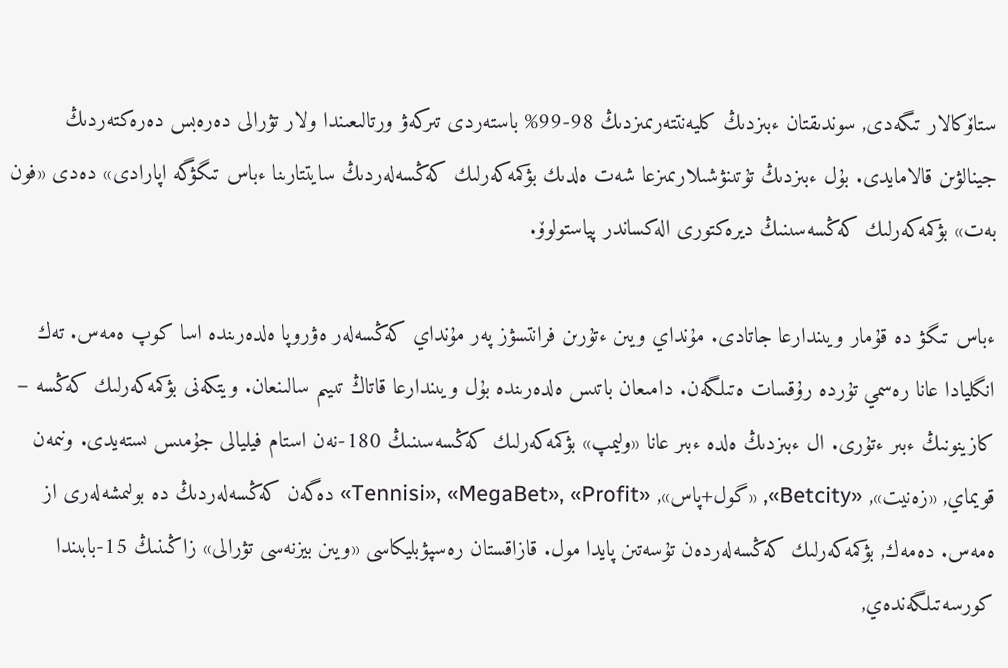ستاۆكالار تىگەدى, سوندىقتان ءبىزدىڭ كليەنتتەرىمىزدىڭ 98-99% باستەردى تىركەۋ ورتالىعىندا ولار تۋرالى دەرەبس دەرەكتەردىڭ جينالۋىن قالامايدى. بۇل ءبىزدىڭ تۇتىنۋشىلارىمىزعا شەت ەلدىك بۋكمەكەرلىك كەڭسەلەردىڭ سايتتارىنا ءباس تىگۋگە اپارادى» دەدى «فون بەت» بۋكمەكەرلىك كەڭسەسىنىڭ ديرەكتورى الەكساندر پياستولوۆ.

ءباس تىگۋ دە قۇمار ويىندارعا جاتادى. مۇنداي ويىن ءتۇرىن فرانتسۋز پەر مۇنداي كەڭسەلەر ەۋروپا ەلدەرىندە اسا كوپ ەمەس. تەك  انگليادا عانا رەسمي تۇردە رۇقسات ەتىلگەن. دامىعان باتىس ەلدەرىندە بۇل ويىندارعا قاتاڭ تىيىم سالىنعان. ويتكەنى بۋكمەكەرلىك كەڭسە – كازينونىڭ ءبىر ءتۇرى. ال ءبىزدىڭ ەلدە ءبىر عانا «وليمپ» بۋكمەكەرلىك كەڭسەسىنىڭ 180-نەن استام فيليالى جۇمىس ىستەيدى. ونىمەن قويماي, «زەنيت», «Betcity», «گول+پاس», «Tennisi», «MegaBet», «Profit» دەگەن كەڭسەلەردىڭ دە بولىمشەلەرى از ەمەس. دەمەك, بۋكمەكەرلىك كەڭسەلەردەن تۇسەتىن پايدا مول. قازاقستان رەسپۋبليكاسى «ويىن بيزنەسى تۋرالى» زاڭىنىڭ 15-بابىندا كورسەتىلگەندەي,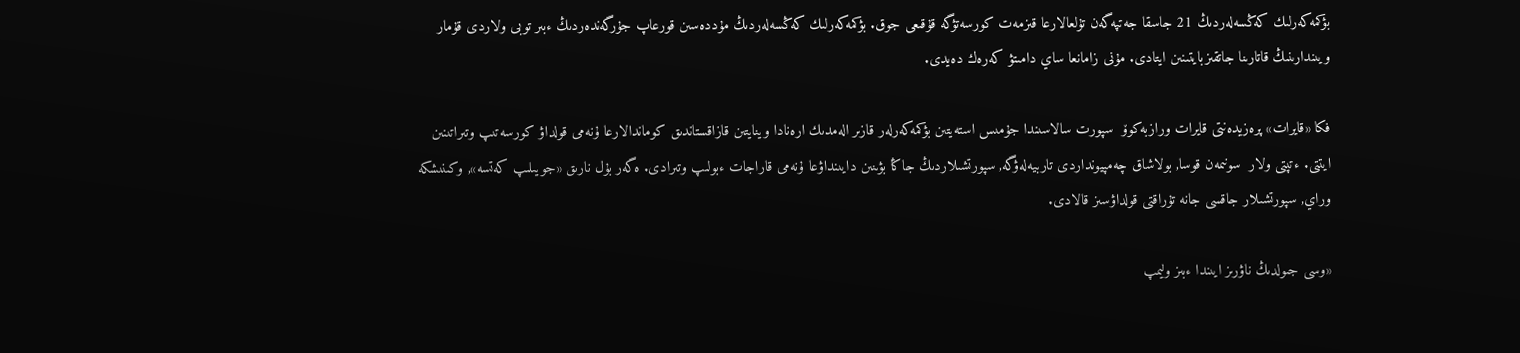بۋكمەكەرلىك كەڭسەلەردىڭ 21 جاسقا جەتپەگەن تۇلعالارعا قىزمەت كورسەتۋگە قۇقىعى جوق. بۋكمەكەرلىك كەڭسەلەردىڭ مۇددەسىن قورعاپ جۇرگەندەردىڭ ءبىر توبى ولاردى قۇمار ويىندارىنىڭ قاتارىنا جاتقىزبايتىنىن ايتادى. مۇنى زامانعا ساي دامىتۋ كەرەك دەيدى.

فكا «قايرات» پرەزيدەنتى قايرات ورازبەكوۆ  سپورت سالاسىندا جۇمىس استەيتىن بۋكمەكەرلەر قازىر الەمدىك ارەنادا وينايتىن قازاقستاندىق كوماندالارعا ۇنەمى قولداۋ كورسەتىپ وتىراتىنىن ايتتى. ءتپتى ولار  سونىمەن قوسا, بولاشاق چەمپيونداردى تاربيەلەۋگە, سپورتشىلاردىڭ جاڭا بۋىنىن دايىنداۋعا ۇنەمى قاراجات ءبولىپ وتىرادى. ەگەر بۇل نارىق «جويىلىپ كەتسە», وكىنىشكە وراي, سپورتشىلار جاقسى جانە تۇراقتى قولداۋسىز قالادى.

«وسى جىولدىڭ ناۋرىز ايىندا ءبىز وليمپ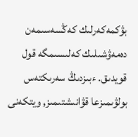بۋكمەكەرلىك كەڭسەسىمەن دەمەۋشىلىك كەلىسىمگە قول قويدىق. ءبىزدىڭ سەرىكتەس بولۋىمىزعا قۋانىشتىمىز, ويتكەنى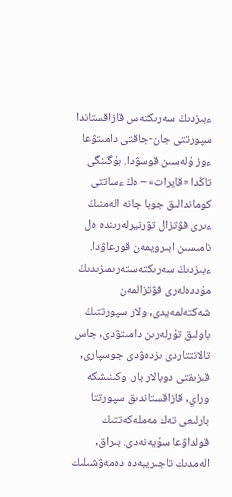ءبىزدىڭ سەرىكتەس قازاقستاندا سپورتتى جان-جاقتى دامىتۋعا ءوز ۇلەسىن قوسۋدا. بۇگىنگى تاڭدا «قايرات» – ەڭ ءساتتى كوماندالىق جوبا جانە الەمنىڭ ءىرى فۋتزال تۋرنيرلەرىندە ەل نامىسىن ابىرويمەن قورعاۋدا. ءبىزدىڭ سەرىكتەستەرىمىزىدىڭ مۇددەلەرى فۋتزالمەن شەكتەلمەيدى, ولار سپورتتىڭ باولىق تۇرلەرىن دامىتۋدى, جاس تالانتتاردى ىزدەۋدى جوسپارى, قىزىقتى دوبالار بار. وكىنىشكە وراي, قازاقستاندىق سپورتتا بارلىعى تەك مەملەكەتتىك قولداۋعا سۇيەنەدى. بىراق, الەمدىك تاجىريبەدە دەمەۋشىلىك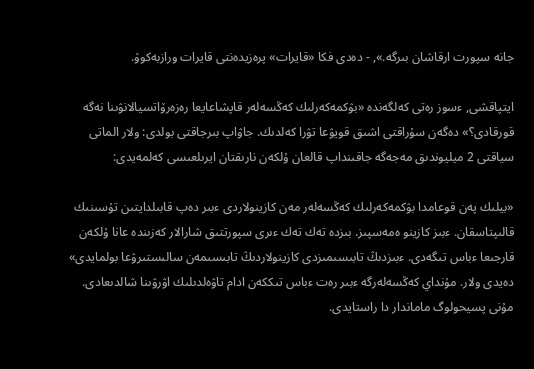جانە سپورت ارقاشان بىرگە.», - دەدى فكا «قايرات» پرەزيدەنتى قايرات ورازبەكوۆ.

ايتپاقشى, ءسوز رەتى كەلگەندە «بۋكمەكەرلىك كەڭسەلەر قاپشاعايعا رەزەرۆاتسيالانۋىنا نەگە قورقادى؟» دەگەن سۇراقتى اشىق قويۋعا تۋرا كەلدىك. جاۋاپ بىرجاقتى بولدى: ولار الماتى سياقتى 2 ميليوندىق مەجەگە جاقىنداپ قالعان ۇلكەن نارىقتان ايرىلعىسى كەلمەيدى:

«بيلىك پەن قوعامدا بۋكمەكەرلىك كەڭسەلەر مەن كازينولاردى ءبىر دەپ قابىلدايتىن تۇسىنىك قالىپتاسقان. ءبىز كازينو ەمەسپىز. بىزدە تەك تەك ءىرى سپورتتىق شارالار كەزىندە عانا ۇلكەن قارجىعا ءباس تىگەدى. ءبىزدىڭ تابىسىمىزدى كازينولاردىڭ تابىسىمەن سالىستىرۋعا بولمايدى» دەيدى ولار. مۇنداي كەڭسەلەرگە ءبىر رەت ءباس تىككەن ادام تاۋەلدىلىك اۋرۋىنا شالدىعادى. مۇنى پسيحولوگ ماماندار دا راستايدى.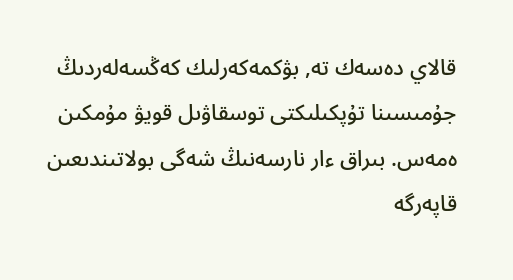قالاي دەسەك تە, بۋكمەكەرلىك كەڭسەلەردىڭ جۇمىسىنا تۇپكىلىكتى توسقاۋىل قويۋ مۇمكىن ەمەس. بىراق ءار نارسەنىڭ شەگى بولاتىندىعىن قاپەرگە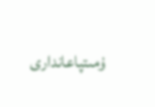ۇمىتپاعاندارى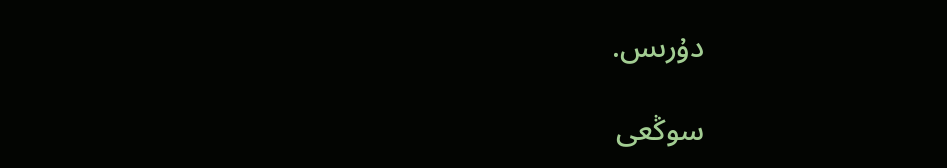دۇرىس.

سوڭعى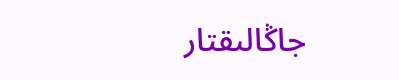جاڭالىقتار